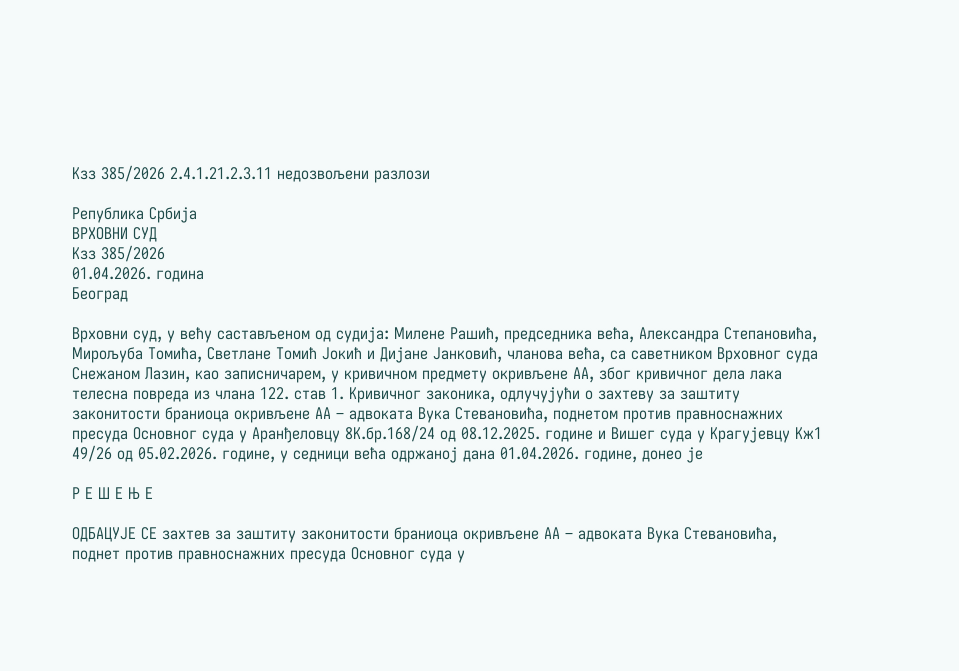Кзз 385/2026 2.4.1.21.2.3.11 недозвољени разлози

Република Србија
ВРХОВНИ СУД
Кзз 385/2026
01.04.2026. година
Београд

Врховни суд, у већу састављеном од судија: Милене Рашић, председника већа, Александра Степановића, Мирољуба Томића, Светлане Томић Јокић и Дијане Јанковић, чланова већа, са саветником Врховног суда Снежаном Лазин, као записничарем, у кривичном предмету окривљене АА, због кривичног дела лака телесна повреда из члана 122. став 1. Кривичног законика, одлучујући о захтеву за заштиту законитости браниоца окривљене АА – адвоката Вука Стевановића, поднетом против правноснажних пресуда Основног суда у Аранђеловцу 8К.бр.168/24 од 08.12.2025. године и Вишег суда у Крагујевцу Кж1 49/26 од 05.02.2026. године, у седници већа одржаној дана 01.04.2026. године, донео је

Р Е Ш Е Њ Е

ОДБАЦУЈЕ СЕ захтев за заштиту законитости браниоца окривљене АА – адвоката Вука Стевановића, поднет против правноснажних пресуда Основног суда у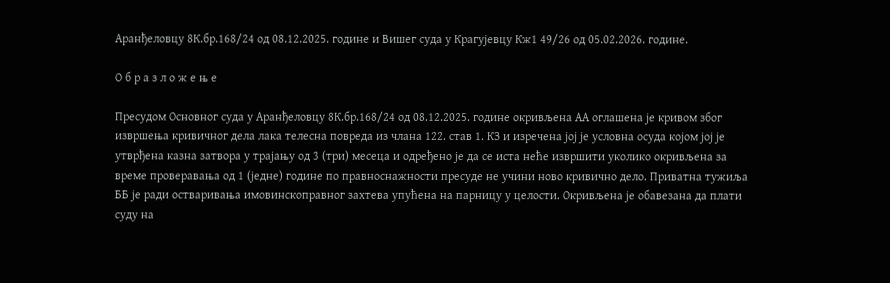Аранђеловцу 8К.бр.168/24 од 08.12.2025. године и Вишег суда у Крагујевцу Кж1 49/26 од 05.02.2026. године.

О б р а з л о ж е њ е

Пресудом Основног суда у Аранђеловцу 8К.бр.168/24 од 08.12.2025. године окривљена АА оглашена је кривом због извршења кривичног дела лака телесна повреда из члана 122. став 1. КЗ и изречена јој је условна осуда којом јој је утврђена казна затвора у трајању од 3 (три) месеца и одређено је да се иста неће извршити уколико окривљена за време проверавања од 1 (једне) године по правноснажности пресуде не учини ново кривично дело. Приватна тужиља ББ је ради остваривања имовинскоправног захтева упућена на парницу у целости. Окривљена је обавезана да плати суду на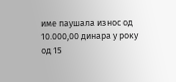име паушала износ од 10.000,00 динара у року од 15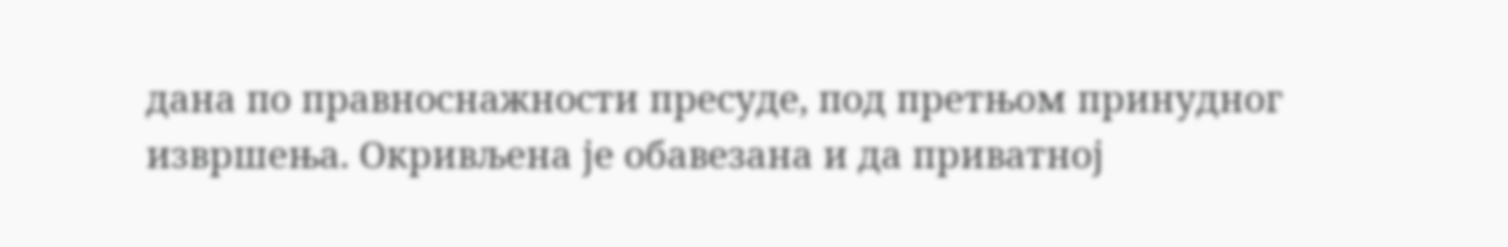дана по правноснажности пресуде, под претњом принудног извршења. Окривљена је обавезана и да приватној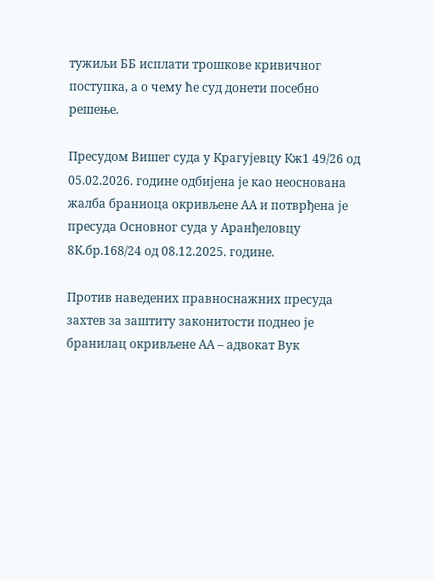тужиљи ББ исплати трошкове кривичног поступка, а о чему ће суд донети посебно решење.

Пресудом Вишег суда у Крагујевцу Кж1 49/26 од 05.02.2026. године одбијена је као неоснована жалба браниоца окривљене АА и потврђена је пресуда Основног суда у Аранђеловцу 8К.бр.168/24 од 08.12.2025. године.

Против наведених правноснажних пресуда захтев за заштиту законитости поднео је бранилац окривљене АА – адвокат Вук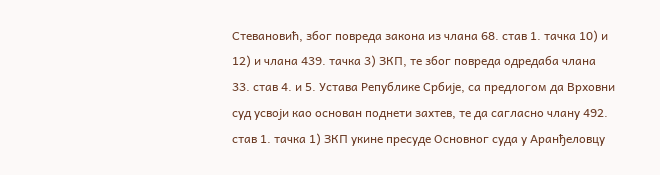Стевановић, због повреда закона из члана 68. став 1. тачка 10) и 12) и члана 439. тачка 3) ЗКП, те због повреда одредаба члана 33. став 4. и 5. Устава Републике Србије, са предлогом да Врховни суд усвоји као основан поднети захтев, те да сагласно члану 492. став 1. тачка 1) ЗКП укине пресуде Основног суда у Аранђеловцу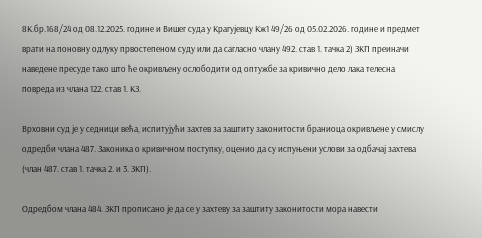8К.бр.168/24 од 08.12.2025. године и Вишег суда у Крагујевцу Кж1 49/26 од 05.02.2026. године и предмет врати на поновну одлуку првостепеном суду или да сагласно члану 492. став 1. тачка 2) ЗКП преиначи наведене пресуде тако што ће окривљену ослободити од оптужбе за кривично дело лака телесна повреда из члана 122. став 1. КЗ.

Врховни суд је у седници већа, испитујући захтев за заштиту законитости браниоца окривљене у смислу одредби члана 487. Законика о кривичном поступку, оценио да су испуњени услови за одбачај захтева (члан 487. став 1. тачка 2. и 3. ЗКП).

Одредбом члана 484. ЗКП прописано је да се у захтеву за заштиту законитости мора навести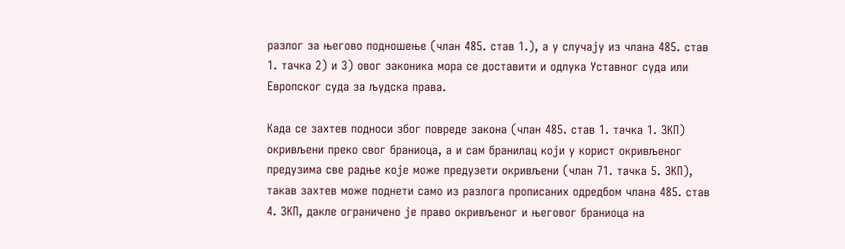разлог за његово подношење (члан 485. став 1.), а у случају из члана 485. став 1. тачка 2) и 3) овог законика мора се доставити и одлука Уставног суда или Европског суда за људска права.

Када се захтев подноси због повреде закона (члан 485. став 1. тачка 1. ЗКП) окривљени преко свог браниоца, а и сам бранилац који у корист окривљеног предузима све радње које може предузети окривљени (члан 71. тачка 5. ЗКП), такав захтев може поднети само из разлога прописаних одредбом члана 485. став 4. ЗКП, дакле ограничено је право окривљеног и његовог браниоца на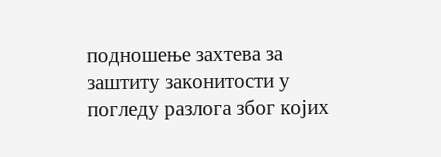подношење захтева за заштиту законитости у погледу разлога због којих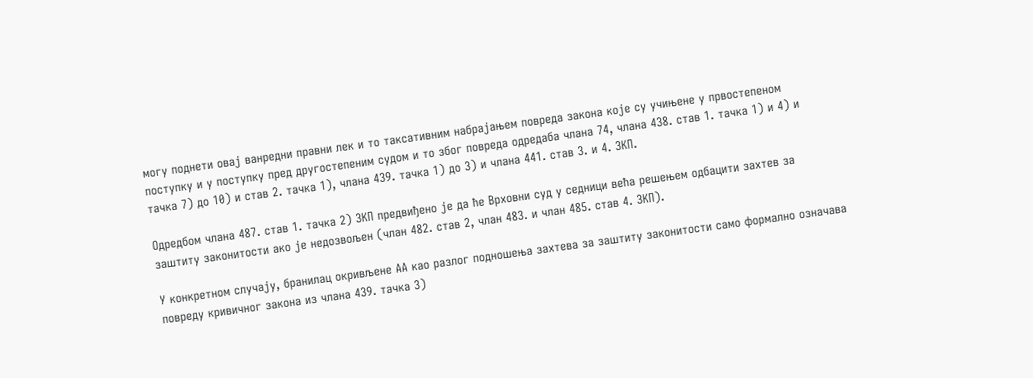могу поднети овај ванредни правни лек и то таксативним набрајањем повреда закона које су учињене у првостепеном поступку и у поступку пред другостепеним судом и то због повреда одредаба члана 74, члана 438. став 1. тачка 1) и 4) и тачка 7) до 10) и став 2. тачка 1), члана 439. тачка 1) до 3) и члана 441. став 3. и 4. ЗКП.

Одредбом члана 487. став 1. тачка 2) ЗКП предвиђено је да ће Врховни суд у седници већа решењем одбацити захтев за заштиту законитости ако је недозвољен (члан 482. став 2, члан 483. и члан 485. став 4. ЗКП).

У конкретном случају, бранилац окривљене АА као разлог подношења захтева за заштиту законитости само формално означава повреду кривичног закона из члана 439. тачка 3)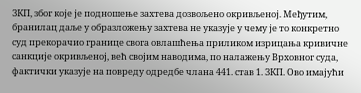ЗКП, због које је подношење захтева дозвољено окривљеној. Међутим, бранилац даље у образложењу захтева не указује у чему је то конкретно суд прекорачио границе свога овлашћења приликом изрицања кривичне санкције окривљеној, већ својим наводима, по налажењу Врховног суда, фактички указује на повреду одредбе члана 441. став 1. ЗКП. Ово имајући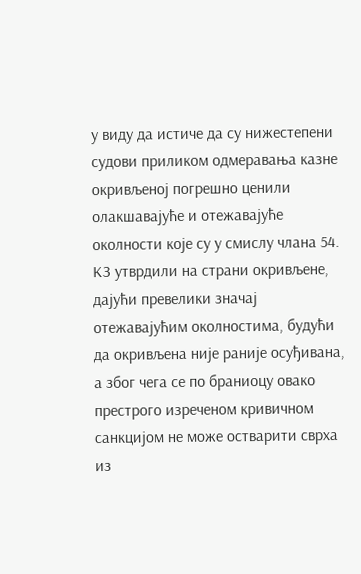у виду да истиче да су нижестепени судови приликом одмеравања казне окривљеној погрешно ценили олакшавајуће и отежавајуће околности које су у смислу члана 54. КЗ утврдили на страни окривљене, дајући превелики значај отежавајућим околностима, будући да окривљена није раније осуђивана, а због чега се по браниоцу овако престрого изреченом кривичном санкцијом не може остварити сврха из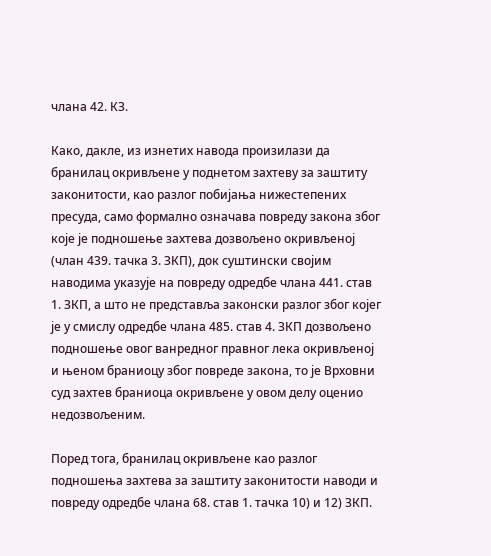члана 42. КЗ.

Како, дакле, из изнетих навода произилази да бранилац окривљене у поднетом захтеву за заштиту законитости, као разлог побијања нижестепених пресуда, само формално означава повреду закона због које је подношење захтева дозвољено окривљеној (члан 439. тачка 3. ЗКП), док суштински својим наводима указује на повреду одредбе члана 441. став 1. ЗКП, а што не представља законски разлог због којег је у смислу одредбе члана 485. став 4. ЗКП дозвољено подношење овог ванредног правног лека окривљеној и њеном браниоцу због повреде закона, то је Врховни суд захтев браниоца окривљене у овом делу оценио недозвољеним.

Поред тога, бранилац окривљене као разлог подношења захтева за заштиту законитости наводи и повреду одредбе члана 68. став 1. тачка 10) и 12) ЗКП.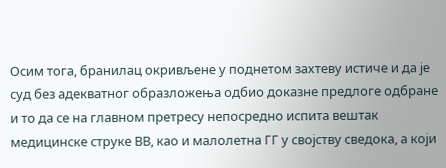Осим тога, бранилац окривљене у поднетом захтеву истиче и да је суд без адекватног образложења одбио доказне предлоге одбране и то да се на главном претресу непосредно испита вештак медицинске струке ВВ, као и малолетна ГГ у својству сведока, а који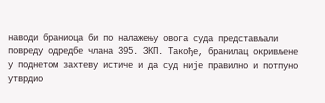наводи браниоца би по налажењу овога суда представљали повреду одредбе члана 395. ЗКП. Такође, бранилац окривљене у поднетом захтеву истиче и да суд није правилно и потпуно утврдио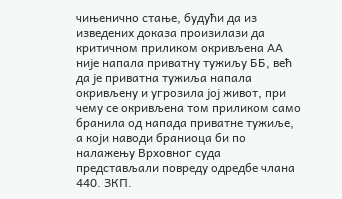чињенично стање, будући да из изведених доказа произилази да критичном приликом окривљена АА није напала приватну тужиљу ББ, већ да је приватна тужиља напала окривљену и угрозила јој живот, при чему се окривљена том приликом само бранила од напада приватне тужиље, а који наводи браниоца би по налажењу Врховног суда представљали повреду одредбе члана 440. ЗКП.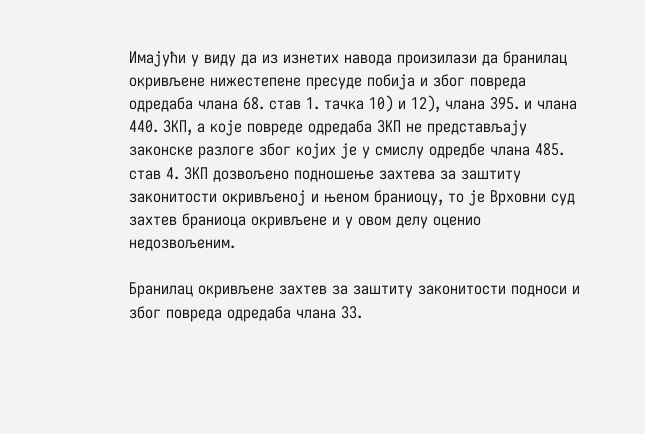Имајући у виду да из изнетих навода произилази да бранилац окривљене нижестепене пресуде побија и због повреда одредаба члана 68. став 1. тачка 10) и 12), члана 395. и члана 440. ЗКП, а које повреде одредаба ЗКП не представљају законске разлоге због којих је у смислу одредбе члана 485. став 4. ЗКП дозвољено подношење захтева за заштиту законитости окривљеној и њеном браниоцу, то је Врховни суд захтев браниоца окривљене и у овом делу оценио недозвољеним.

Бранилац окривљене захтев за заштиту законитости подноси и због повреда одредаба члана 33.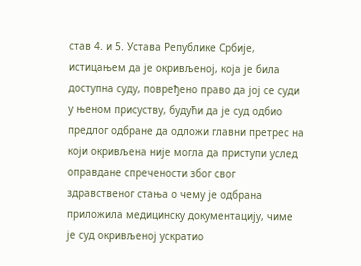став 4. и 5. Устава Републике Србије, истицањем да је окривљеној, која је била доступна суду, повређено право да јој се суди у њеном присуству, будући да је суд одбио предлог одбране да одложи главни претрес на који окривљена није могла да приступи услед оправдане спречености због свог здравственог стања о чему је одбрана приложила медицинску документацију, чиме је суд окривљеној ускратио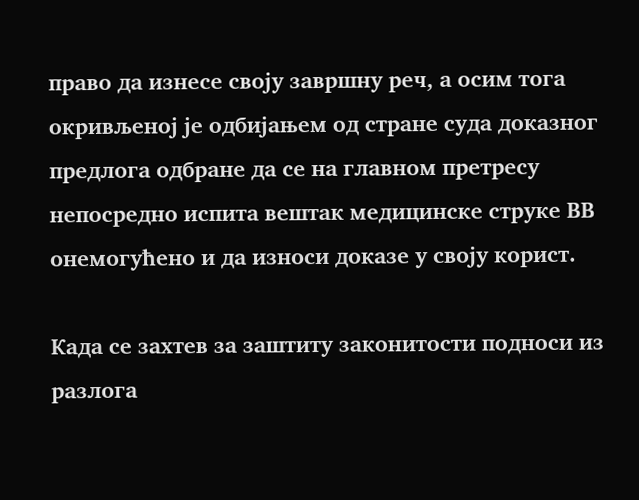право да изнесе своју завршну реч, а осим тога окривљеној је одбијањем од стране суда доказног предлога одбране да се на главном претресу непосредно испита вештак медицинске струке ВВ онемогућено и да износи доказе у своју корист.

Када се захтев за заштиту законитости подноси из разлога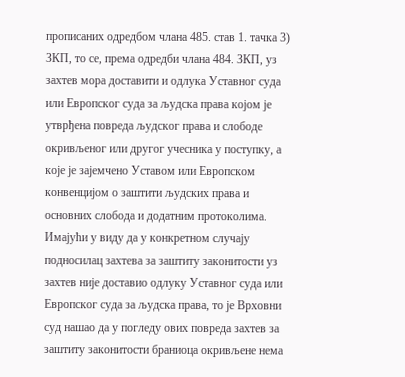прописаних одредбом члана 485. став 1. тачка 3) ЗКП, то се, према одредби члана 484. ЗКП, уз захтев мора доставити и одлука Уставног суда или Европског суда за људска права којом је утврђена повреда људског права и слободе окривљеног или другог учесника у поступку, а које је зајемчено Уставом или Европском конвенцијом о заштити људских права и основних слобода и додатним протоколима. Имајући у виду да у конкретном случају подносилац захтева за заштиту законитости уз захтев није доставио одлуку Уставног суда или Европског суда за људска права, то је Врховни суд нашао да у погледу ових повреда захтев за заштиту законитости браниоца окривљене нема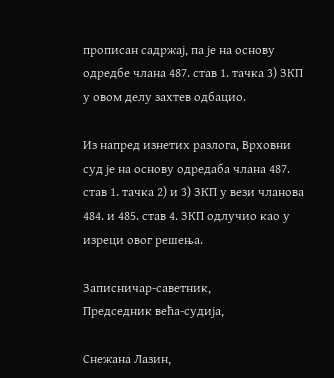прописан садржај, па је на основу одредбе члана 487. став 1. тачка 3) ЗКП у овом делу захтев одбацио.

Из напред изнетих разлога, Врховни суд је на основу одредаба члана 487. став 1. тачка 2) и 3) ЗКП у вези чланова 484. и 485. став 4. ЗКП одлучио као у изреци овог решења.

Записничар-саветник,                                                                                                                                                                                                                                                                                                                                                                                 Председник већа-судија,

Снежана Лазин,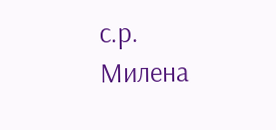с.р.                                                                                                                                                                                                                                                                                                                                                                                                 Милена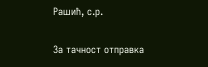Рашић, с.р.

За тачност отправка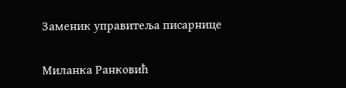Заменик управитеља писарнице

Миланка Ранковић